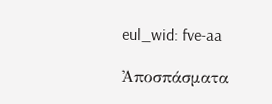eul_wid: fve-aa

Ἀποσπάσματα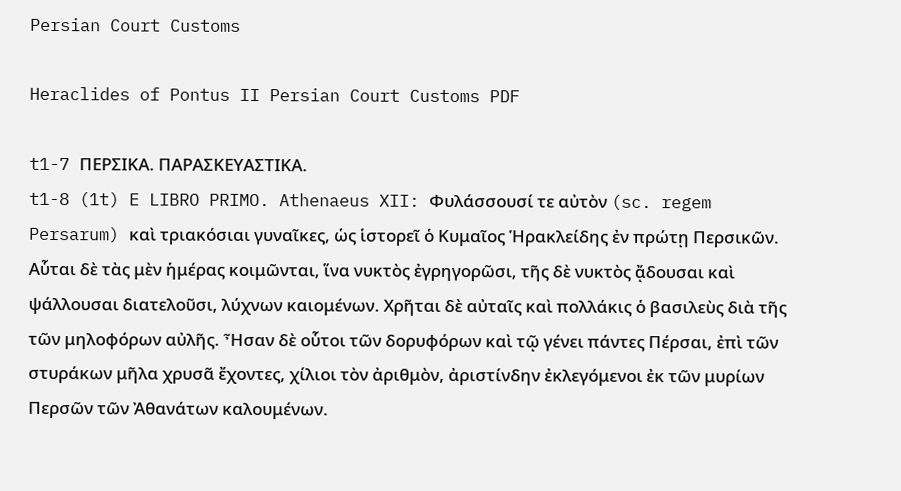Persian Court Customs

Heraclides of Pontus II Persian Court Customs PDF

t1-7 ΠΕΡΣΙΚΑ. ΠΑΡΑΣΚΕΥΑΣΤΙΚΑ.
t1-8 (1t) E LIBRO PRIMO. Athenaeus XII: Φυλάσσουσί τε αὐτὸν (sc. regem Persarum) καὶ τριακόσιαι γυναῖκες, ὡς ἱστορεῖ ὁ Κυμαῖος Ἡρακλείδης ἐν πρώτῃ Περσικῶν. Αὗται δὲ τὰς μὲν ἡμέρας κοιμῶνται, ἵνα νυκτὸς ἐγρηγορῶσι, τῆς δὲ νυκτὸς ᾄδουσαι καὶ ψάλλουσαι διατελοῦσι, λύχνων καιομένων. Χρῆται δὲ αὐταῖς καὶ πολλάκις ὁ βασιλεὺς διὰ τῆς τῶν μηλοφόρων αὐλῆς. Ἦσαν δὲ οὗτοι τῶν δορυφόρων καὶ τῷ γένει πάντες Πέρσαι, ἐπὶ τῶν στυράκων μῆλα χρυσᾶ ἔχοντες, χίλιοι τὸν ἀριθμὸν, ἀριστίνδην ἐκλεγόμενοι ἐκ τῶν μυρίων Περσῶν τῶν Ἀθανάτων καλουμένων.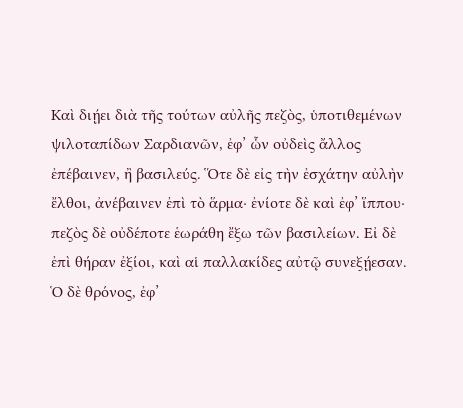Καὶ διῄει διὰ τῆς τούτων αὐλῆς πεζὸς, ὑποτιθεμένων ψιλοταπίδων Σαρδιανῶν, ἐφ’ ὧν οὐδεὶς ἄλλος ἐπέβαινεν, ἢ βασιλεύς. Ὅτε δὲ εἰς τὴν ἐσχάτην αὐλὴν ἔλθοι, ἀνέβαινεν ἐπὶ τὸ ἅρμα· ἐνίοτε δὲ καὶ ἐφ’ ἵππου· πεζὸς δὲ οὐδέποτε ἑωράθη ἔξω τῶν βασιλείων. Εἰ δὲ ἐπὶ θήραν ἐξίοι, καὶ αἱ παλλακίδες αὐτῷ συνεξῄεσαν. Ὁ δὲ θρόνος, ἐφ’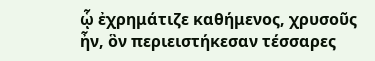ᾧ ἐχρημάτιζε καθήμενος, χρυσοῦς ἦν, ὃν περιειστήκεσαν τέσσαρες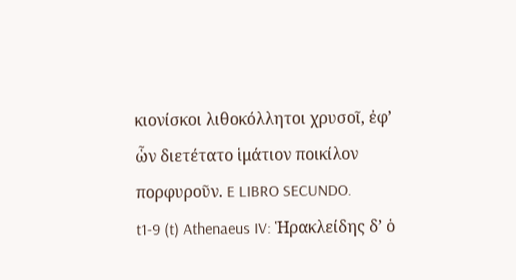κιονίσκοι λιθοκόλλητοι χρυσοῖ, ἐφ’ ὧν διετέτατο ἱμάτιον ποικίλον πορφυροῦν. E LIBRO SECUNDO.
t1-9 (t) Athenaeus IV: Ἡρακλείδης δ’ ὁ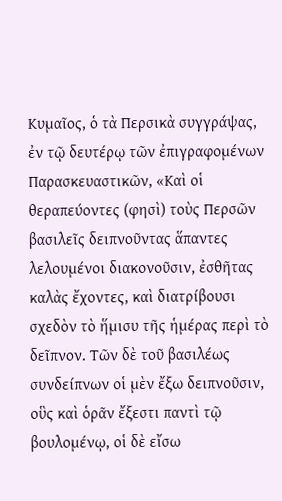Κυμαῖος, ὁ τὰ Περσικὰ συγγράψας, ἐν τῷ δευτέρῳ τῶν ἐπιγραφομένων Παρασκευαστικῶν, «Καὶ οἱ θεραπεύοντες (φησὶ) τοὺς Περσῶν βασιλεῖς δειπνοῦντας ἅπαντες λελουμένοι διακονοῦσιν, ἐσθῆτας καλὰς ἔχοντες, καὶ διατρίβουσι σχεδὸν τὸ ἥμισυ τῆς ἡμέρας περὶ τὸ δεῖπνον. Τῶν δὲ τοῦ βασιλέως συνδείπνων οἱ μὲν ἔξω δειπνοῦσιν, οὓς καὶ ὁρᾶν ἔξεστι παντὶ τῷ βουλομένῳ, οἱ δὲ εἴσω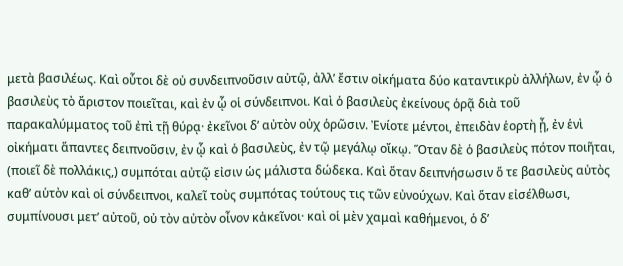μετὰ βασιλέως. Καὶ οὗτοι δὲ οὐ συνδειπνοῦσιν αὐτῷ, ἀλλ’ ἔστιν οἰκήματα δύο καταντικρὺ ἀλλήλων, ἐν ᾧ ὁ βασιλεὺς τὸ ἄριστον ποιεῖται, καὶ ἐν ᾧ οἱ σύνδειπνοι. Καὶ ὁ βασιλεὺς ἐκείνους ὁρᾷ διὰ τοῦ παρακαλύμματος τοῦ ἐπὶ τῇ θύρᾳ· ἐκεῖνοι δ’ αὐτὸν οὐχ ὁρῶσιν. Ἐνίοτε μέντοι, ἐπειδὰν ἑορτὴ ᾖ, ἐν ἑνὶ οἰκήματι ἅπαντες δειπνοῦσιν, ἐν ᾧ καὶ ὁ βασιλεὺς, ἐν τῷ μεγάλῳ οἴκῳ. Ὅταν δὲ ὁ βασιλεὺς πότον ποιῆται, (ποιεῖ δὲ πολλάκις,) συμπόται αὐτῷ εἰσιν ὡς μάλιστα δώδεκα. Καὶ ὅταν δειπνήσωσιν ὅ τε βασιλεὺς αὐτὸς καθ’ αὑτὸν καὶ οἱ σύνδειπνοι, καλεῖ τοὺς συμπότας τούτους τις τῶν εὐνούχων. Καὶ ὅταν εἰσέλθωσι, συμπίνουσι μετ’ αὐτοῦ, οὐ τὸν αὐτὸν οἶνον κἀκεῖνοι· καὶ οἱ μὲν χαμαὶ καθήμενοι, ὁ δ’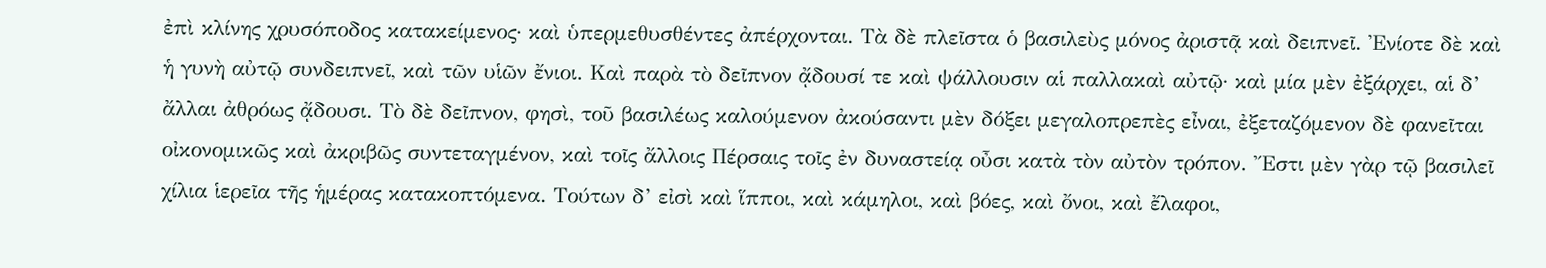ἐπὶ κλίνης χρυσόποδος κατακείμενος· καὶ ὑπερμεθυσθέντες ἀπέρχονται. Τὰ δὲ πλεῖστα ὁ βασιλεὺς μόνος ἀριστᾷ καὶ δειπνεῖ. Ἐνίοτε δὲ καὶ ἡ γυνὴ αὐτῷ συνδειπνεῖ, καὶ τῶν υἱῶν ἔνιοι. Καὶ παρὰ τὸ δεῖπνον ᾄδουσί τε καὶ ψάλλουσιν αἱ παλλακαὶ αὐτῷ· καὶ μία μὲν ἐξάρχει, αἱ δ’ ἄλλαι ἀθρόως ᾄδουσι. Τὸ δὲ δεῖπνον, φησὶ, τοῦ βασιλέως καλούμενον ἀκούσαντι μὲν δόξει μεγαλοπρεπὲς εἶναι, ἐξεταζόμενον δὲ φανεῖται οἰκονομικῶς καὶ ἀκριβῶς συντεταγμένον, καὶ τοῖς ἄλλοις Πέρσαις τοῖς ἐν δυναστείᾳ οὖσι κατὰ τὸν αὐτὸν τρόπον. Ἔστι μὲν γὰρ τῷ βασιλεῖ χίλια ἱερεῖα τῆς ἡμέρας κατακοπτόμενα. Τούτων δ’ εἰσὶ καὶ ἵπποι, καὶ κάμηλοι, καὶ βόες, καὶ ὄνοι, καὶ ἔλαφοι,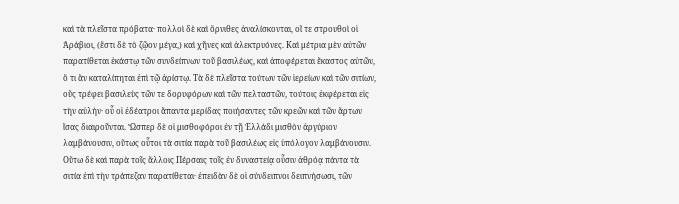καὶ τὰ πλεῖστα πρόβατα· πολλοὶ δὲ καὶ ὄρνιθες ἀναλίσκονται, οἵ τε στρουθοὶ οἱ Ἀράβιοι, (ἔστι δὲ τὸ ζῷον μέγα,) καὶ χῆνες καὶ ἀλεκτρυόνες. Καὶ μέτρια μὲν αὐτῶν παρατίθεται ἑκάστῳ τῶν συνδείπνων τοῦ βασιλέως, καὶ ἀποφέρεται ἕκαστος αὐτῶν, ὅ τι ἂν καταλίπηται ἐπὶ τῷ ἀρίστῳ. Τὰ δὲ πλεῖστα τούτων τῶν ἱερείων καὶ τῶν σιτίων, οὓς τρέφει βασιλεὺς τῶν τε δορυφόρων καὶ τῶν πελταστῶν, τούτοις ἐκφέρεται εἰς τὴν αὐλήν· οὗ οἱ ἐδέατροι ἅπαντα μερίδας ποιήσαντες τῶν κρεῶν καὶ τῶν ἄρτων ἴσας διαιροῦνται. Ὥσπερ δὲ οἱ μισθοφόροι ἐν τῇ Ἑλλάδι μισθὸν ἀργύριον λαμβάνουσιν, οὕτως οὗτοι τὰ σιτία παρὰ τοῦ βασιλέως εἰς ὑπόλογον λαμβάνουσιν. Οὕτω δὲ καὶ παρὰ τοῖς ἄλλοις Πέρσαις τοῖς ἐν δυναστείᾳ οὖσιν ἀθρόᾳ πάντα τὰ σιτία ἐπὶ τὴν τράπεζαν παρατίθεται· ἐπειδὰν δὲ οἱ σύνδειπνοι δειπνήσωσι, τῶν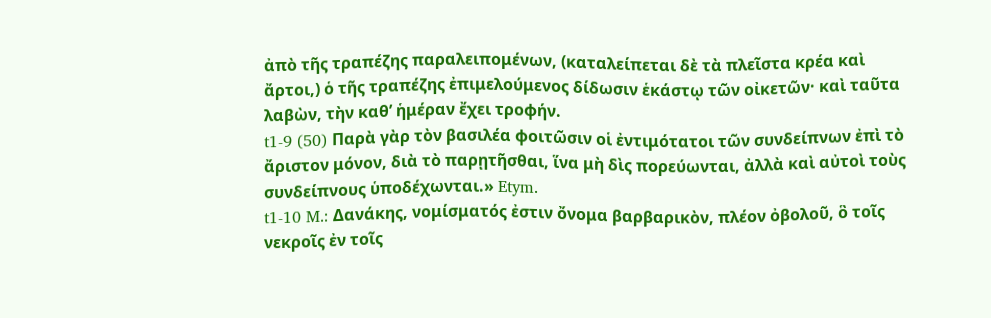ἀπὸ τῆς τραπέζης παραλειπομένων, (καταλείπεται δὲ τὰ πλεῖστα κρέα καὶ ἄρτοι,) ὁ τῆς τραπέζης ἐπιμελούμενος δίδωσιν ἑκάστῳ τῶν οἰκετῶν· καὶ ταῦτα λαβὼν, τὴν καθ’ ἡμέραν ἔχει τροφήν.
t1-9 (50) Παρὰ γὰρ τὸν βασιλέα φοιτῶσιν οἱ ἐντιμότατοι τῶν συνδείπνων ἐπὶ τὸ ἄριστον μόνον, διὰ τὸ παρῃτῆσθαι, ἵνα μὴ δὶς πορεύωνται, ἀλλὰ καὶ αὐτοὶ τοὺς συνδείπνους ὑποδέχωνται.» Etym.
t1-10 M.: Δανάκης, νομίσματός ἐστιν ὄνομα βαρβαρικὸν, πλέον ὀβολοῦ, ὃ τοῖς νεκροῖς ἐν τοῖς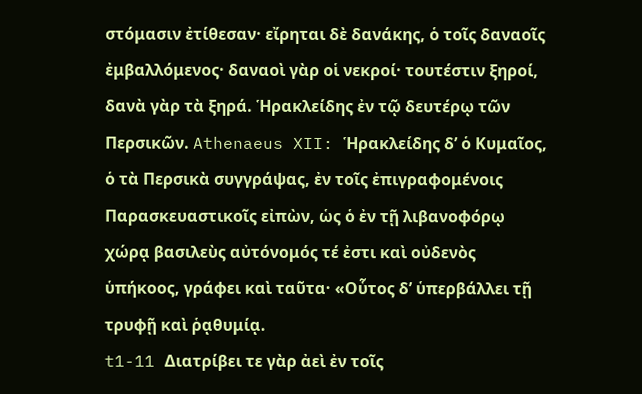στόμασιν ἐτίθεσαν· εἴρηται δὲ δανάκης, ὁ τοῖς δαναοῖς ἐμβαλλόμενος· δαναοὶ γὰρ οἱ νεκροί· τουτέστιν ξηροί, δανὰ γὰρ τὰ ξηρά. Ἡρακλείδης ἐν τῷ δευτέρῳ τῶν Περσικῶν. Athenaeus XII: Ἡρακλείδης δ’ ὁ Κυμαῖος, ὁ τὰ Περσικὰ συγγράψας, ἐν τοῖς ἐπιγραφομένοις Παρασκευαστικοῖς εἰπὼν, ὡς ὁ ἐν τῇ λιβανοφόρῳ χώρᾳ βασιλεὺς αὐτόνομός τέ ἐστι καὶ οὐδενὸς ὑπήκοος, γράφει καὶ ταῦτα· «Οὗτος δ’ ὑπερβάλλει τῇ τρυφῇ καὶ ῥᾳθυμίᾳ.
t1-11 Διατρίβει τε γὰρ ἀεὶ ἐν τοῖς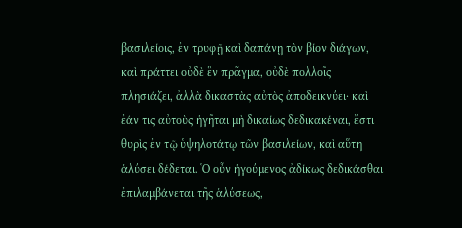βασιλείοις, ἐν τρυφῇ καὶ δαπάνῃ τὸν βίον διάγων, καὶ πράττει οὐδὲ ἓν πρᾶγμα, οὐδὲ πολλοῖς πλησιάζει, ἀλλὰ δικαστὰς αὐτὸς ἀποδεικνύει· καὶ ἐάν τις αὐτοὺς ἡγῆται μὴ δικαίως δεδικακέναι, ἔστι θυρὶς ἐν τῷ ὑψηλοτάτῳ τῶν βασιλείων, καὶ αὕτη ἁλύσει δέδεται. Ὁ οὖν ἡγούμενος ἀδίκως δεδικάσθαι ἐπιλαμβάνεται τῆς ἁλύσεως,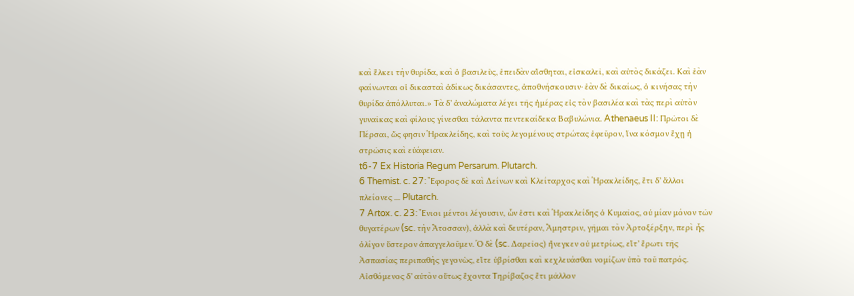καὶ ἕλκει τὴν θυρίδα, καὶ ὁ βασιλεὺς, ἐπειδὰν αἴσθηται, εἰσκαλεῖ, καὶ αὐτὸς δικάζει. Καὶ ἐὰν φαίνωνται οἱ δικασταὶ ἀδίκως δικάσαντες, ἀποθνήσκουσιν· ἐὰν δὲ δικαίως, ὁ κινήσας τὴν θυρίδα ἀπόλλυται.» Τὰ δ’ ἀναλώματα λέγει τῆς ἡμέρας εἰς τὸν βασιλέα καὶ τὰς περὶ αὐτὸν γυναῖκας καὶ φίλους γίνεσθαι τάλαντα πεντεκαίδεκα Βαβυλώνια. Athenaeus II: Πρῶτοι δὲ Πέρσαι, ὥς φησιν Ἡρακλείδης, καὶ τοὺς λεγομένους στρώτας ἐφεῦρον, ἵνα κόσμον ἔχῃ ἡ στρῶσις καὶ εὐάφειαν.
t6-7 Ex Historia Regum Persarum. Plutarch.
6 Themist. c. 27: Ἔφορος δὲ καὶ Δείνων καὶ Κλείταρχος καὶ Ἡρακλείδης, ἔτι δ’ ἄλλοι πλείονες ... Plutarch.
7 Artox. c. 23: Ἔνιοι μέντοι λέγουσιν, ὧν ἐστι καὶ Ἡρακλείδης ὁ Κυμαῖος, οὐ μίαν μόνον τῶν θυγατέρων (sc. τὴν Ἄτοσσαν), ἀλλὰ καὶ δευτέραν, Ἄμηστριν, γῆμαι τὸν Ἀρτοξέρξην, περὶ ἧς ὀλίγον ὕστερον ἀπαγγελοῦμεν. Ὁ δὲ (sc. Δαρεῖος) ἤνεγκεν οὐ μετρίως, εἴτ’ ἔρωτι τῆς Ἀσπασίας περιπαθὴς γεγονὼς, εἴτε ὑβρίσθαι καὶ κεχλευάσθαι νομίζων ὑπὸ τοῦ πατρός. Αἰσθόμενος δ’ αὐτὸν οὕτως ἔχοντα Τηρίβαζος ἔτι μᾶλλον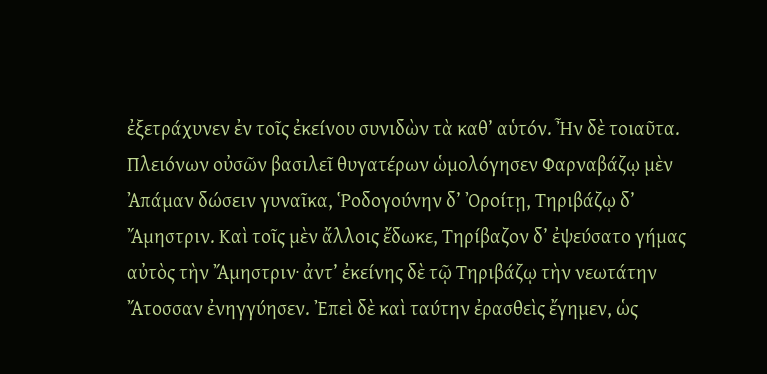ἐξετράχυνεν ἐν τοῖς ἐκείνου συνιδὼν τὰ καθ’ αὑτόν. Ἦν δὲ τοιαῦτα. Πλειόνων οὐσῶν βασιλεῖ θυγατέρων ὡμολόγησεν Φαρναβάζῳ μὲν Ἀπάμαν δώσειν γυναῖκα, Ῥοδογούνην δ’ Ὀροίτῃ, Τηριβάζῳ δ’ Ἄμηστριν. Καὶ τοῖς μὲν ἄλλοις ἔδωκε, Τηρίβαζον δ’ ἐψεύσατο γήμας αὐτὸς τὴν Ἄμηστριν· ἀντ’ ἐκείνης δὲ τῷ Τηριβάζῳ τὴν νεωτάτην Ἄτοσσαν ἐνηγγύησεν. Ἐπεὶ δὲ καὶ ταύτην ἐρασθεὶς ἔγημεν, ὡς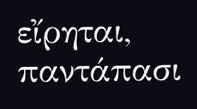εἴρηται, παντάπασι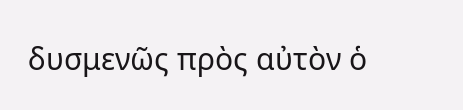δυσμενῶς πρὸς αὐτὸν ὁ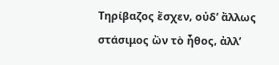Τηρίβαζος ἔσχεν, οὐδ’ ἄλλως στάσιμος ὢν τὸ ἦθος, ἀλλ’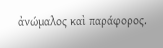ἀνώμαλος καὶ παράφορος.